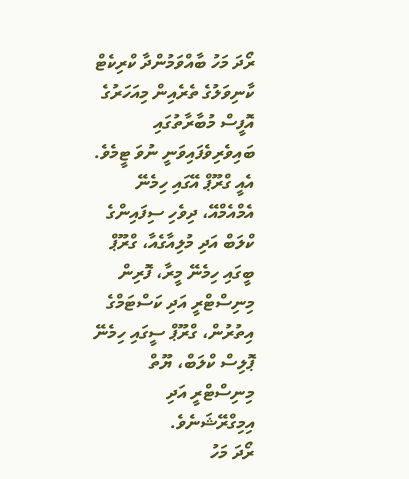ރޯދަ މަހު ބާއްވަމުންދާ ކްރިކެޓް ކާނިވަލުގެ ތެރެއިން މިއަހަރުގެ އޮފީސް މުބާރާތުގައި ބައިވެރިވެފައިވަނީ ނުވަ ޓީމެވެ. އެއީ ގްރޫޕް އޭގައި ހިމެނޭ އެމްއެމްއޭ، ދިވެހި ސިފައިންގެ ކްލަބް އަދި މުލިއާގެއާ، ގްރޫޕް ބީގައި ހިމެނޭ މީރާ، ފޮރިން މިނިސްޓްރީ އަދި ކަސްޓަމްގެ އިތުރުން، ގްރޫޕް ސީގައި ހިމެނޭ ޕޮލިސް ކްލަބް، ޔޫތް މިނިސްޓްރީ އަދި އިމިގްރޭޝަނެވެ.
ރޯދަ މަހު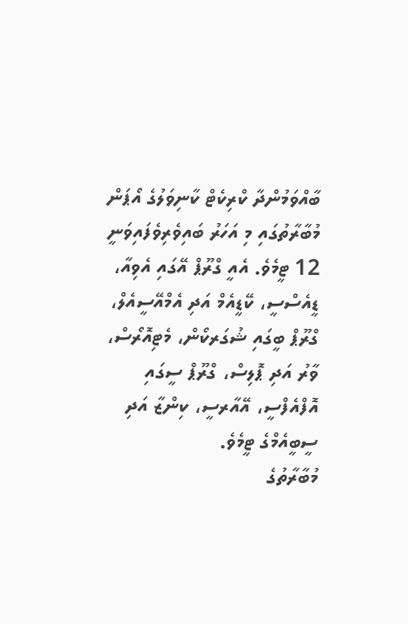ބާއްވަމުންދާ ކްރިކެޓް ކާނިވަލުގެ އޯޕަން މުބާރާތުގައި މި އަހަރު ބައިވެރިވެފައިވަނީ 12 ޓީމެވެ. އެއީ ގްރޫޕް އޭގައި އެވިއާ، ޑީއެސްސީ، ކޭޑީއެމް އަދި އެމްއޭސީއެލް، ގްރޫޕް ބީގައި ޝުގަރކޯން، މެޓިއޮރޯސް، ވާރު އަދި ޕޮލިސް، ގްރޫޕް ސީގައި އޮފްއެފްސީ، އޭއާރސީ، ކިންޒާ އަދި ސީބީއެމްގެ ޓީމެވެ.
މުބާރާތުގެ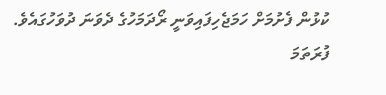ކުޅުން ފެށުމަށް ހަމަޖެހިފައިވަނީ ރޯދަމަހުގެ ދެވަނަ ދުވަހުގައެވެ. ފުރަތަމަ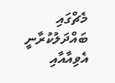މެޗްގައި ބައްދަލުކުރާނީ އެވިއާއާއި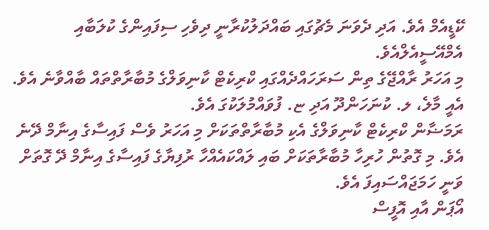ކޭޑީއެމް އެވެ. އަދި ދެވަނަ މެޗުގައި ބައްދަލުކުރާނީ ދިވެހި ސިފައިންގެ ކުލަބާއި އެމްއޭސީއެލްއެވެ.
މި އަހަރު ރާއްޖޭގެ ތިން ސަރަހައްދެއްގައި ކްރިކެޓް ކާނިވަލްގެ މުބާރާތްތައް ބާއްވާނެ އެވެ. އެއީ މާލެ، ލ. ކުނަހަންދޫ އަދި ޏ. ފުވައްމުލަކުގަ އެވެ.
ރަމަޟާން ކްރިކެޓް ކާނިވަލްގެ އެކި މުބާރާތްތަކަށް މި އަހަރު ވެސް ފައިސާގެ އިނާމް ދޭނެ އެވެ. މި ގޮތުން ހުރިހާ މުބާރާތަކަށް ބައި ލައްކައެއްހާ ރުފިޔާގެ ފައިސާގެ އިނާމް ދޭ ގޮތަށް ވަނީ ހަމަޖައްސައިފަ އެވެ.
އޯޕަން އާއި އޮފީސް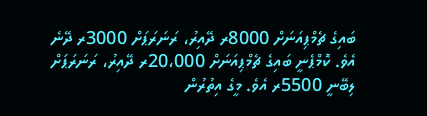ބައިގެ ޗެމްޕިއަނަށް 8000ރ ދޭއިރު، ރަނަރަޕަށް 3000ރ ދޭނެ އެވެ. ކޮމްޕެނީ ބައިގެ ޗެމްޕިއަނަށް 20،000ރ ދޭއިރު، ރަނަރަޕަށް ލިބޭނީ 5500ރ އެވެ. މީގެ އިތުރުން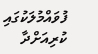ފުވައްމުލަކުގައި ކުރިއަށްދާ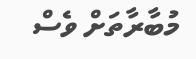މުބާރާތަށް ވެސް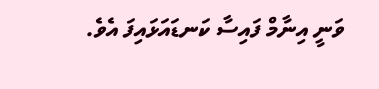ވަނީ އިނާމް ފައިސާ ކަނޑައަޅައިފަ އެވެ.